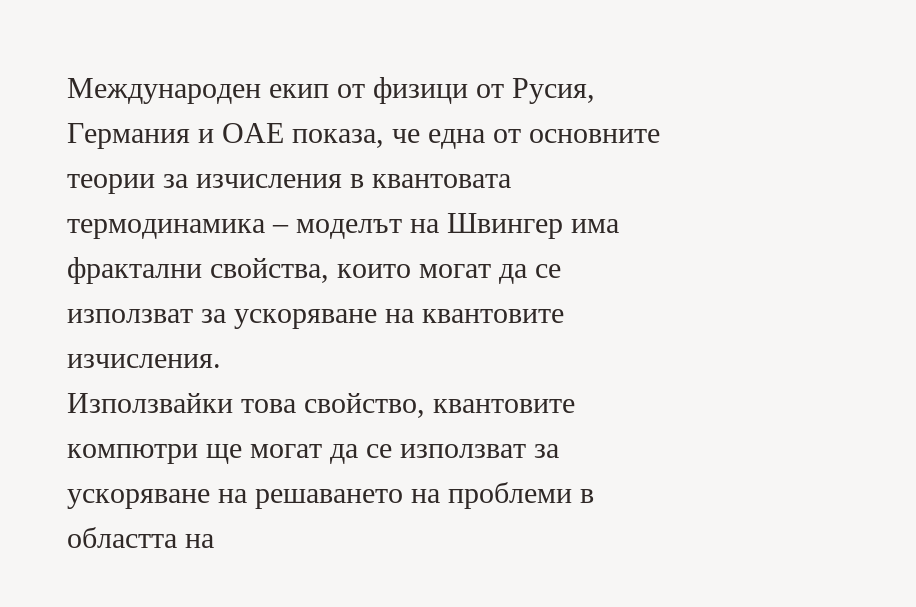Международен екип от физици от Русия, Германия и ОАЕ показа, че една от основните теории за изчисления в квантовата термодинамика – моделът на Швингер има фрактални свойства, които могат да се използват за ускоряване на квантовите изчисления.
Използвайки това свойство, квантовите компютри ще могат да се използват за ускоряване на решаването на проблеми в областта на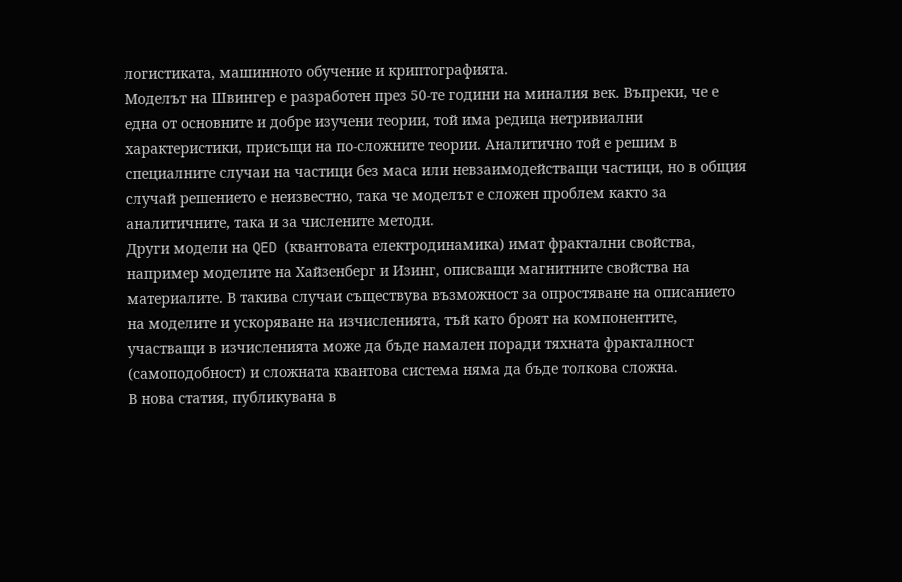логистиката, машинното обучение и криптографията.
Моделът на Швингер е разработен през 50-те години на миналия век. Въпреки, че е една от основните и добре изучени теории, той има редица нетривиални характеристики, присъщи на по-сложните теории. Аналитично той е решим в специалните случаи на частици без маса или невзаимодействащи частици, но в общия случай решението е неизвестно, така че моделът е сложен проблем както за аналитичните, така и за числените методи.
Други модели на QED (квантовата електродинамика) имат фрактални свойства, например моделите на Хайзенберг и Изинг, описващи магнитните свойства на материалите. В такива случаи съществува възможност за опростяване на описанието на моделите и ускоряване на изчисленията, тъй като броят на компонентите, участващи в изчисленията може да бъде намален поради тяхната фракталност (самоподобност) и сложната квантова система няма да бъде толкова сложна.
В нова статия, публикувана в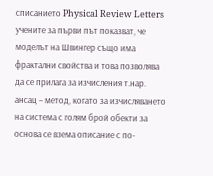списанието Physical Review Letters учените за първи път показват, че моделът на Швингер също има фрактални свойства и това позволява да се прилага за изчисления т.нар. ансац – метод, когато за изчисляването на система с голям брой обекти за основа се взема описание с по-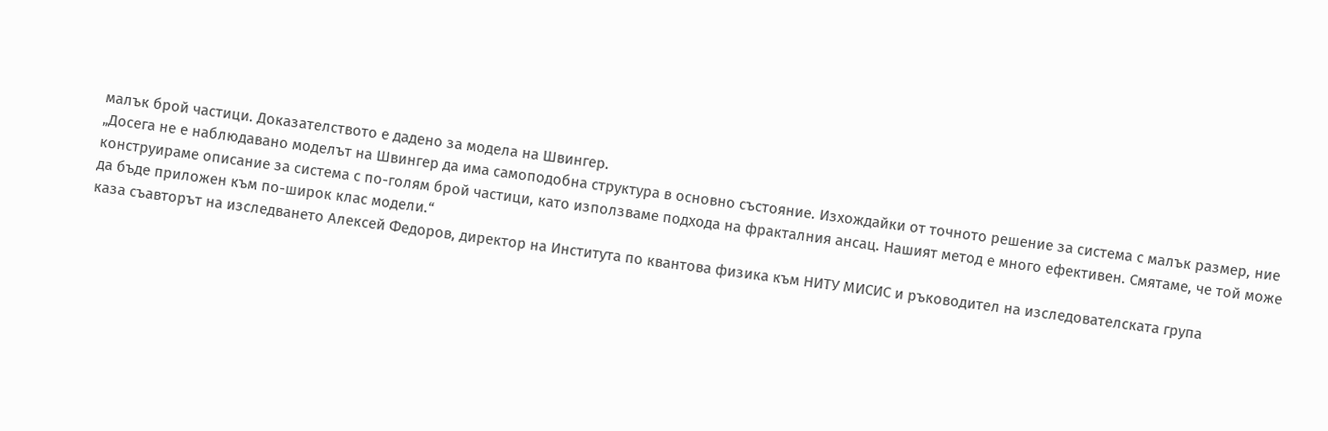малък брой частици. Доказателството е дадено за модела на Швингер.
„Досега не е наблюдавано моделът на Швингер да има самоподобна структура в основно състояние. Изхождайки от точното решение за система с малък размер, ние конструираме описание за система с по-голям брой частици, като използваме подхода на фракталния ансац. Нашият метод е много ефективен. Смятаме, че той може да бъде приложен към по-широк клас модели.“
каза съавторът на изследването Алексей Федоров, директор на Института по квантова физика към НИТУ МИСИС и ръководител на изследователската група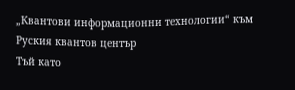„Квантови информационни технологии“ към Руския квантов център
Тъй като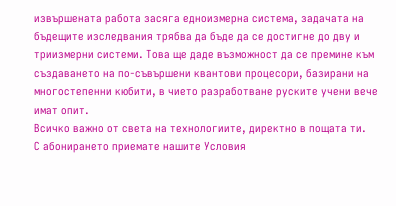извършената работа засяга едноизмерна система, задачата на бъдещите изследвания трябва да бъде да се достигне до дву и триизмерни системи. Това ще даде възможност да се премине към създаването на по-съвършени квантови процесори, базирани на многостепенни кюбити, в чието разработване руските учени вече имат опит.
Всичко важно от света на технологиите, директно в пощата ти.
С абонирането приемате нашите Условия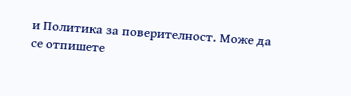и Политика за поверителност. Може да се отпишете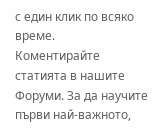с един клик по всяко време.
Коментирайте статията в нашите Форуми. За да научите първи най-важното,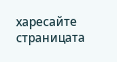харесайте страницата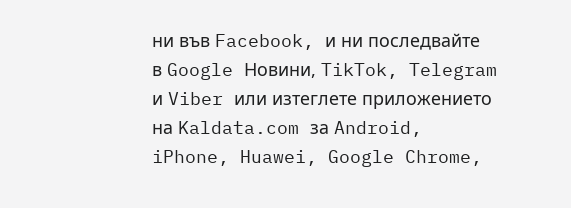ни във Facebook, и ни последвайте в Google Новини, TikTok, Telegram и Viber или изтеглете приложението на Kaldata.com за Android, iPhone, Huawei, Google Chrome,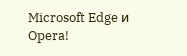Microsoft Edge и Opera!